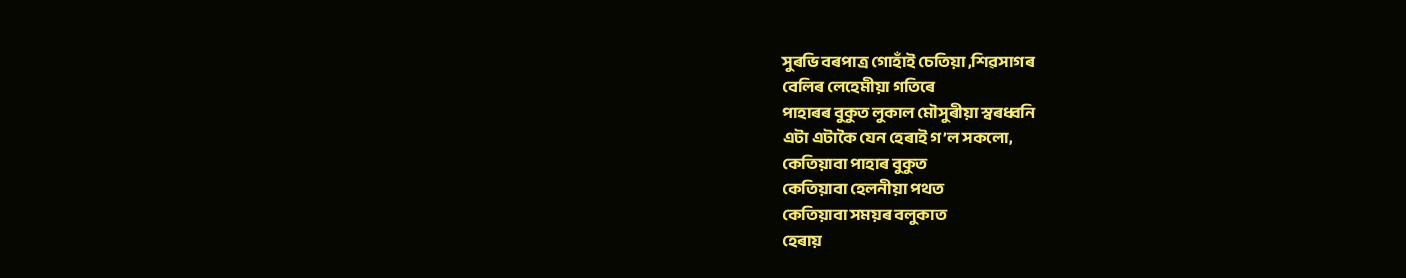সুৰভি বৰপাত্ৰ গোহাঁই চেতিয়া ,শিৱসাগৰ
বেলিৰ লেহেমীয়া গতিৰে
পাহাৰৰ বুকুত লুকাল মৌসুৰীয়া স্বৰধ্বনি
এটা এটাকৈ যেন হেৰাই গ’ল সকলো,
কেতিয়াবা পাহাৰ বুকুত
কেতিয়াবা হেলনীয়া পথত
কেতিয়াবা সময়ৰ বলুকাত
হেৰায়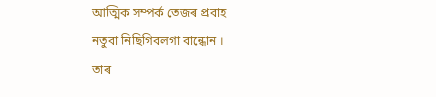আত্মিক সম্পৰ্ক তেজৰ প্ৰবাহ
নতুবা নিছিগিবলগা বান্ধোন ।
তাৰ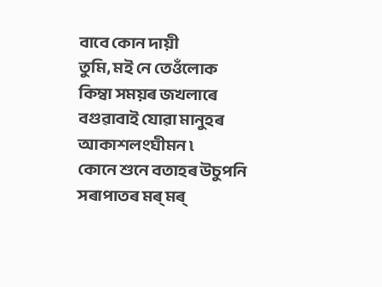বাবে কোন দায়ী
তুমি, মই নে তেওঁলোক
কিম্বা সময়ৰ জখলাৰে
বগুৱাবাই যোৱা মানুহৰ আকাশলংঘীমন ৷
কোনে শুনে বতাহৰ উচুপনি
সৰাপাতৰ মৰ্ মৰ্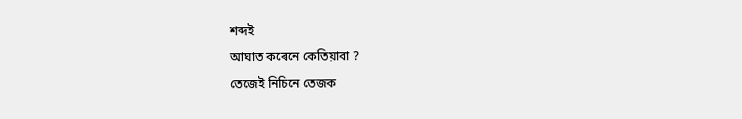শব্দই
আঘাত কৰেনে কেতিয়াবা ?
তেজেই নিচিনে তেজক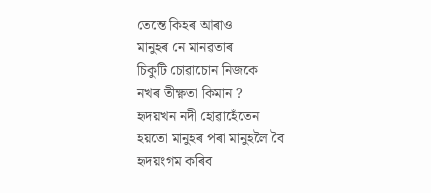তেন্তে কিহৰ আৰাও
মানুহৰ নে মানৱতাৰ
চিকুটি চোৱাচোন নিজকে
নখৰ তীক্ষ্ণতা কিমান ?
হৃদয়খন নদী হোৱাহেঁতেন
হয়তো মানুহৰ পৰা মানুহলৈ বৈ
হৃদয়ংগম কৰিব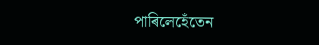পাৰিলেহেঁতেন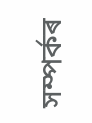সম্পৰ্কৰ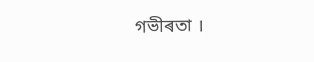গভীৰতা ।